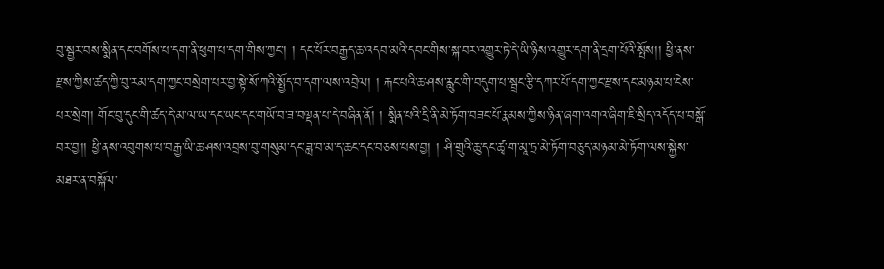བུ་སྦྱར་བས་སྨིན་དང་བགོས་པ་དག་ནི་ཕུག་པ་དག་གིས་ཀྱང་། ། དང་པོར་བརྒྱད་ཆ་འདབ་མའི་དབང་གིས་སྐ་བར་འགྱུར་ཏེ་དེ་ཡི་ཉིས་འགྱུར་དག་ནི་དྲག་པོའི་སྤོས།། ཕྱི་ནས་རྫས་ཀྱིས་ཚད་ཀྱི་བུ་རམ་དག་ཀྱང་བསྲེག་པར་བྱ་སྟེ་སོ་ཀའི་སྤྱོད་བ་དག་ལས་འབྲེལ། ། རྐང་པའི་ཆ་ཤས་རླུང་གི་བདུག་པ་སྦྲང་རྩི་དཀར་པོ་དག་ཀྱང་རྫས་དང་མཉམ་པ་ངེས་པར་སྲེག། གོང་བུ་དུང་གི་ཚད་དེ་མ་ལ་ཡ་དང་ཡང་དང་གཡོ་བ་ཟ་བལྡན་པ་དེ་བཞིན་ནོ། ། སྨིན་པའི་དྲི་ནི་མེ་ཏོག་བཟང་པོ་རྣམས་ཀྱིས་ཉིན་ཞག་འགའ་ཞིག་ཇི་སྲིད་འདོད་པ་བསྒོ་བར་བྱ།། ཕྱི་ནས་འབུགས་པ་བརྒྱ་ཡི་ཆ་ཤས་འབྲས་བུ་གསུམ་དང་ཟླ་བ་མ་ད་ཆང་དང་བཅས་པས་བྱ། ། ཤི་གྲུའི་ཆུ་དང་ཚྭ་ག་མཱ་ཏྲ་མེ་ཏོག་བཅུད་མཉམ་མེ་ཏོག་ལས་སྐྱེས་མཐར་ན་བསྐོལ་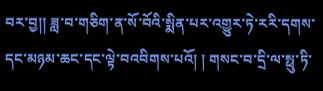བར་བྱ།། ཟླ་བ་གཅིག་ན་སོ་བོའི་སྨིན་པར་འགྱུར་ཏེ་རརི་དགས་དང་མཉམ་ཆང་དང་ལྟེ་བའབིགས་པའོ། ། གསང་བ་དྲི་ལ་སྥུ་ཏི་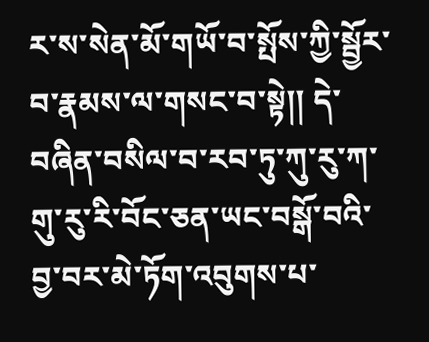ར་ས་སེན་མོ་གཡོ་བ་སྤོས་ཀྱི་སྦྱོར་བ་རྣམས་ལ་གསང་བ་སྟེ།། དེ་བཞིན་བསིལ་བ་རབ་ཏུ་ཀུ་རུ་ཀ་གུ་རུ་རི་བོང་ཅན་ཡང་བསྒོ་བའི་བྱ་བར་མེ་ཏོག་འབུགས་པ་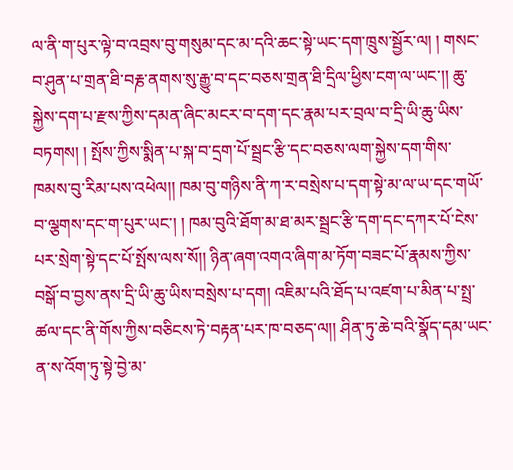ལ་ནི་ག་པུར་ལྟེ་བ་འབྲས་བུ་གསུམ་དང་མ་དའི་ཆང་སྟེ་ཡང་དག་ཁྲུས་སྦྱོར་ལ། ། གསང་བ་ཤུན་པ་གྲན་ཐི་བརྞ་ནགས་སུ་རྒྱུ་བ་དང་བཅས་གྲན་ཐི་དྲིལ་ཕྱིས་ངག་ལ་ཡང་།། ཆུ་སྐྱེས་དག་པ་རྫས་ཀྱིས་དམན་ཞིང་མངར་བ་དག་དང་རྣམ་པར་བྲལ་བ་དྲི་ཡི་ཆུ་ཡིས་བཏགས། ། སྤོས་ཀྱིས་སྨིན་པ་སྐ་བ་དྲག་པོ་སྦྲང་རྩི་དང་བཅས་ལག་སྐྱེས་དག་གིས་ཁམས་བུ་རིམ་པས་འཕེལ།། ཁམ་བུ་གཉིས་ནི་ཀ་ར་བསྲེས་པ་དག་སྟེ་མ་ལ་ཡ་དང་གཡོ་བ་ལྕགས་དང་ག་པུར་ཡང་། ། ཁམ་བུའི་ཐོག་མ་ཐ་མར་སྦྲང་རྩི་དག་དང་དཀར་པོ་ངེས་པར་སྲེག་སྟེ་དང་པོ་སྤོས་ལས་སོ།། ཉིན་ཞག་འགའ་ཞིག་མ་ཏོག་བཟང་པོ་རྣམས་ཀྱིས་བསྒོ་བ་བྱས་ནས་དྲི་ཡི་ཆུ་ཡིས་བསྲེས་པ་དག། འཇིམ་པའི་ཐོད་པ་འཛག་པ་མིན་པ་སྤྲ་ཚལ་དང་ནི་གོས་ཀྱིས་བཅིངས་ཏེ་བརྟན་པར་ཁ་བཅད་ལ།། ཤིན་ཏུ་ཆེ་བའི་སྣོད་དམ་ཡང་ན་ས་འོག་ཏུ་སྟེ་བྱེ་མ་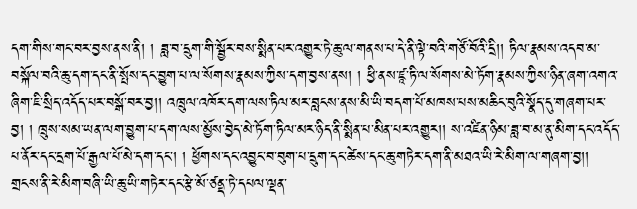དག་གིས་གང་བར་བྱས་ནས་ནི། ། ཟླ་བ་དྲུག་གི་སྦྱོར་བས་སྨིན་པར་འགྱུར་ཏེ་ཆུ་ལ་གནས་པ་དེ་ནི་ལྟེ་བའི་གཙོ་བོའི་དྲི།། ཏིལ་རྣམས་འདབ་མ་བསྐོལ་བའི་ཆུ་དག་དང་ནི་སྤོས་དང་བྱུག་པ་ལ་སོགས་རྣམས་ཀྱིས་དག་བྱས་ནས། ། ཕྱི་ནས་ཛཱ་ཏི་ལ་སོགས་མེ་ཏོག་རྣམས་ཀྱིས་ཉིན་ཞག་འགའ་ཞིག་ཇི་སྲིད་འདོད་པར་བསྒོ་བར་བྱ།། འཁྲུལ་འཁོར་དག་ལས་ཏིལ་མར་བླངས་ནས་མི་ཡི་བདག་པོ་མཁས་པས་མཆིང་བུའི་སྣོད་དུ་གཞག་པར་བྱ། ། ཁྲུས་སམ་ཡན་ལག་བྱུག་པ་དག་ལས་མྱོས་བྱེད་མེ་ཏོག་ཏིལ་མར་ཉིད་ནི་སྨིན་པ་མིན་པར་འགྱུར།། ས་འཛིན་ཉིམ་ཟླ་བ་མ་ནུ་མིག་དང་འདོད་པ་ནོར་དང་དྲག་པོ་རྒྱལ་པོ་མེ་དག་དང་། ། ཕྱོགས་དང་འབྱུང་བ་བུག་པ་དྲུག་དང་ཚེས་དང་ཆུ་གཏེར་དག་ནི་མཐའ་ཡི་རེ་མིག་ལ་གཞག་བྱ།། གྲངས་ནི་རེ་མིག་བཞི་ཡི་ཆུ་ཡི་གཏེར་དང་རྩེ་མོ་ཙནྡ་ཏེ་དཔལ་ལྡན་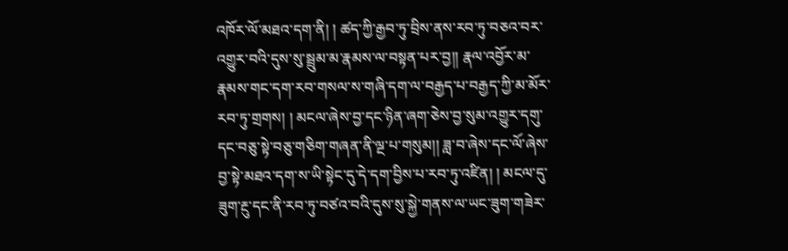འཁོར་ལོ་མཐའ་དག་ནི། ། ཚད་ཀྱི་རྒྱབ་ཏུ་བྲིས་ནས་རབ་ཏུ་བཅའ་བར་འགྱུར་བའི་དུས་སུ་སྦྲུམ་མ་རྣམས་ལ་བསྟན་པར་བྱ།། རྣལ་འབྱོར་མ་རྣམས་གང་དག་རབ་གསལ་ས་གཞི་དག་ལ་བརྒྱད་པ་བརྒྱད་ཀྱི་མ་མོར་རབ་ཏུ་གྲགས། ། མངལ་ཞེས་བྱ་དང་ཉིན་ཞག་ཅེས་བྱ་སུམ་འགྱུར་དགུ་དང་བཅུ་སྟེ་བཅུ་གཅིག་གཞན་ནི་ལྔ་པ་གསུམ།། ཟླ་བ་ཞེས་དང་ལོ་ཞེས་བྱ་སྟེ་མཐའ་དག་ས་ཡི་སྟེང་དུ་དེ་དག་བྱིས་པ་རབ་ཏུ་འཛིན། ། མངལ་དུ་ཟུག་རྔུ་དང་ནི་རབ་ཏུ་བཙའ་བའི་དུས་སུ་སྐྱེ་གནས་ལ་ཡང་ཟུག་གཟེར་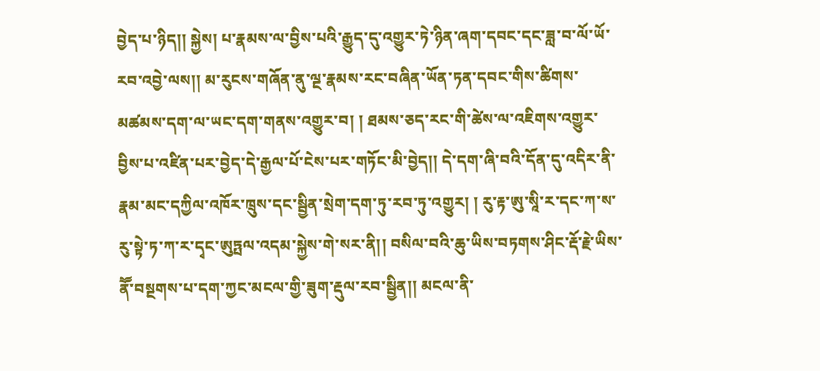བྱེད་པ་ཉིད།། སྐྱེས། པ་རྣམས་ལ་བྱིས་པའི་རྒྱུད་དུ་འགྱུར་ཏེ་ཉིན་ཞག་དབང་དང་ཟླ་བ་ལོ་ཡོ་རབ་འབྱེ་ལས།། མ་རུངས་གཞོན་ནུ་ལྔ་རྣམས་རང་བཞིན་ཡོན་ཏན་དབང་གིས་ཚིགས་མཚམས་དག་ལ་ཡང་དག་གནས་འགྱུར་བ། ། ཐམས་ཅད་རང་གི་ཚེས་ལ་འཇིགས་འགྱུར་བྱིས་པ་འཛིན་པར་བྱེད་དེ་རྒྱལ་པོ་ངེས་པར་གཏོང་མི་བྱེད།། དེ་དག་ཞི་བའི་དོན་དུ་འདིར་ནི་རྣམ་མང་དཀྱིལ་འཁོར་ཁྲུས་དང་སྦྱིན་སྲེག་དག་ཏུ་རབ་ཏུ་འགྱུར། ། རུ་རྟ་ཨུ་སཱི་ར་དང་ཀ་ས་རུ་སྟེ་ཏ་ཀ་ར་དྭང་ཨུཏྤལ་འདམ་སྐྱེས་གེ་སར་ནི།། བསིལ་བའི་ཆུ་ཡིས་བཏགས་ཤིང་རྡོ་རྗེ་ཡིས་ནཽ་བསྔགས་པ་དག་ཀྱང་མངལ་གྱི་ཟུག་རྡུལ་རབ་སྦྱིན།། མངལ་ནི་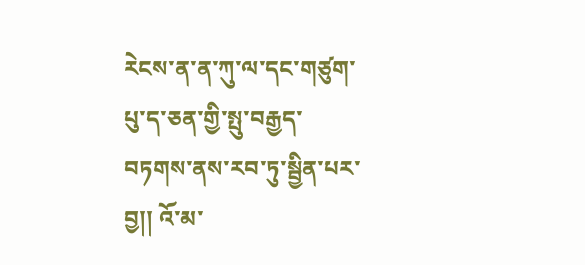རེངས་ན་ན་ཀུ་ལ་དང་གཙུག་པུ་ད་ཅན་གྱི་སྤུ་བརྒྱད་བཏགས་ནས་རབ་ཏུ་སྦྱིན་པར་བྱ།། འོ་མ་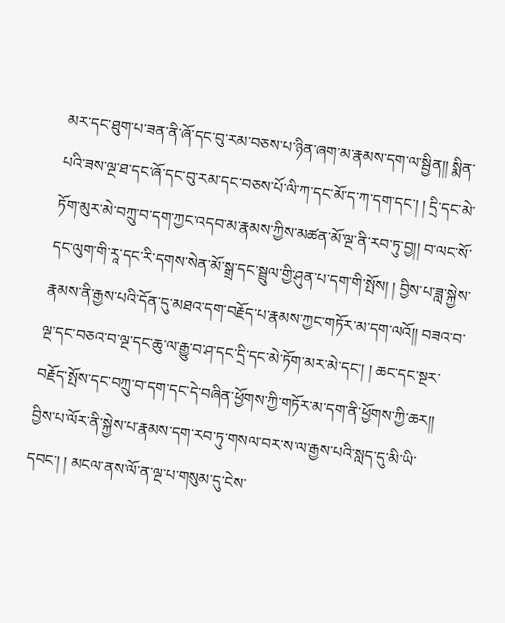མར་དང་ཐུག་པ་ཟན་ནི་ཞོ་དང་བུ་རམ་བཅས་པ་ཉིན་ཞག་མ་རྣམས་དག་ལ་སྦྱིན།། སྨིན་པའི་ཟས་ལྔ་ཐ་དང་ཞོ་དང་བུ་རམ་དང་བཅས་པོ་ལི་ཀ་དང་མོ་ད་ཀ་དག་དང་། ། དྲི་དང་མེ་ཏོག་མུར་མེ་བཀྲུ་བ་དག་ཀྱང་འདབ་མ་རྣམས་ཀྱིས་མཚན་མོ་ལྔ་ནི་རབ་ཏུ་བྱ།། བ་ལང་སོ་དང་ལུག་གི་རཱ་དང་རི་དགས་སེན་མོ་སྒྲ་དང་སྦྲུལ་གྱི་ཤུན་པ་དག་གི་སྤོས། ། བྱིས་པ་ཟླ་སྐྱེས་རྣམས་ནི་རྒྱས་པའི་དོན་དུ་མཐའ་དག་བརྗོད་པ་རྣམས་ཀྱང་གཏོར་མ་དག་ལའོ།། བཟའ་བ་ལྔ་དང་བཅའ་བ་ལྔ་དང་ཆུ་ལ་རྒྱུ་བ་ཤ་དང་དྲི་དང་མེ་ཏོག་མར་མེ་དང་། ། ཆང་དང་སྔར་བརྗོད་སྤོས་དང་བཀྲུ་བ་དག་དང་དེ་བཞིན་ཕྱོགས་ཀྱི་གཏོར་མ་དག་ནི་ཕྱོགས་ཀྱི་ཆར།། བྱིས་པ་ལོར་ནི་སྐྱེས་པ་རྣམས་དག་རབ་ཏུ་གསལ་བར་ས་ལ་རྒྱས་པའི་སླད་དུ་མི་ཡི་དབང་། ། མངལ་ནས་ལོ་ན་ལྔ་པ་གསུམ་དུ་ངེས་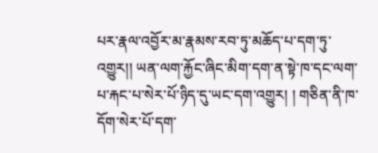པར་རྣལ་འབྱོར་མ་རྣམས་རབ་ཏུ་མཆོད་པ་དག་ཏུ་འགྱུར།། ཡན་ལག་རྐྱོང་ཞིང་མིག་དག་ན་སྟེ་ཁ་དང་ལག་པ་རྐང་པ་སེར་པོ་ཉིད་དུ་ཡང་དག་འགྱུར། ། གཅིན་ནི་ཁ་དོག་སེར་པོ་དག་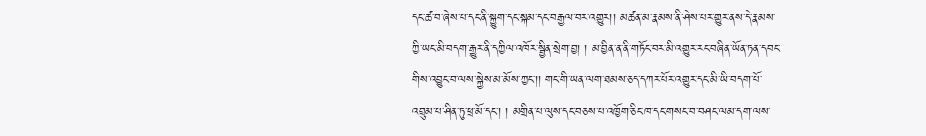དང་ཚ་བ་ཞེས་པ་དང་ནི་སྐྱུག་དང་སྐམ་དང་བརྒྱལ་བར་འགྱུར།། མཚན་མ་རྣམས་ནི་ཤེས་པར་གྱུར་ནས་དེ་རྣམས་ཀྱི་ཡང་མི་བདག་རྒྱུར་ནི་དཀྱིལ་འཁོར་སྦྱིན་སྲེག་བྱ། ། མ་བྱིན་ན་ནི་གཏོང་བར་མི་འགྱུར་རང་བཞིན་ཡོན་ཏན་དབང་གིས་འབྱུང་བ་ལས་སྐྱེས་མ་མོས་ཀྱང་།། གང་གི་ཡན་ལག་ཐམས་ཅད་དཀར་པོར་འགྱུར་དང་མི་ཡི་བདག་པོ་འབྲུམ་པ་ཤིན་ཏུ་ཕྲ་མོ་དང་། ། མགྲིན་པ་ལུས་དང་བཅས་པ་འཁྱོག་ཅིང་ཁ་དང་གསང་བ་བཤང་ལམ་དག་ལས་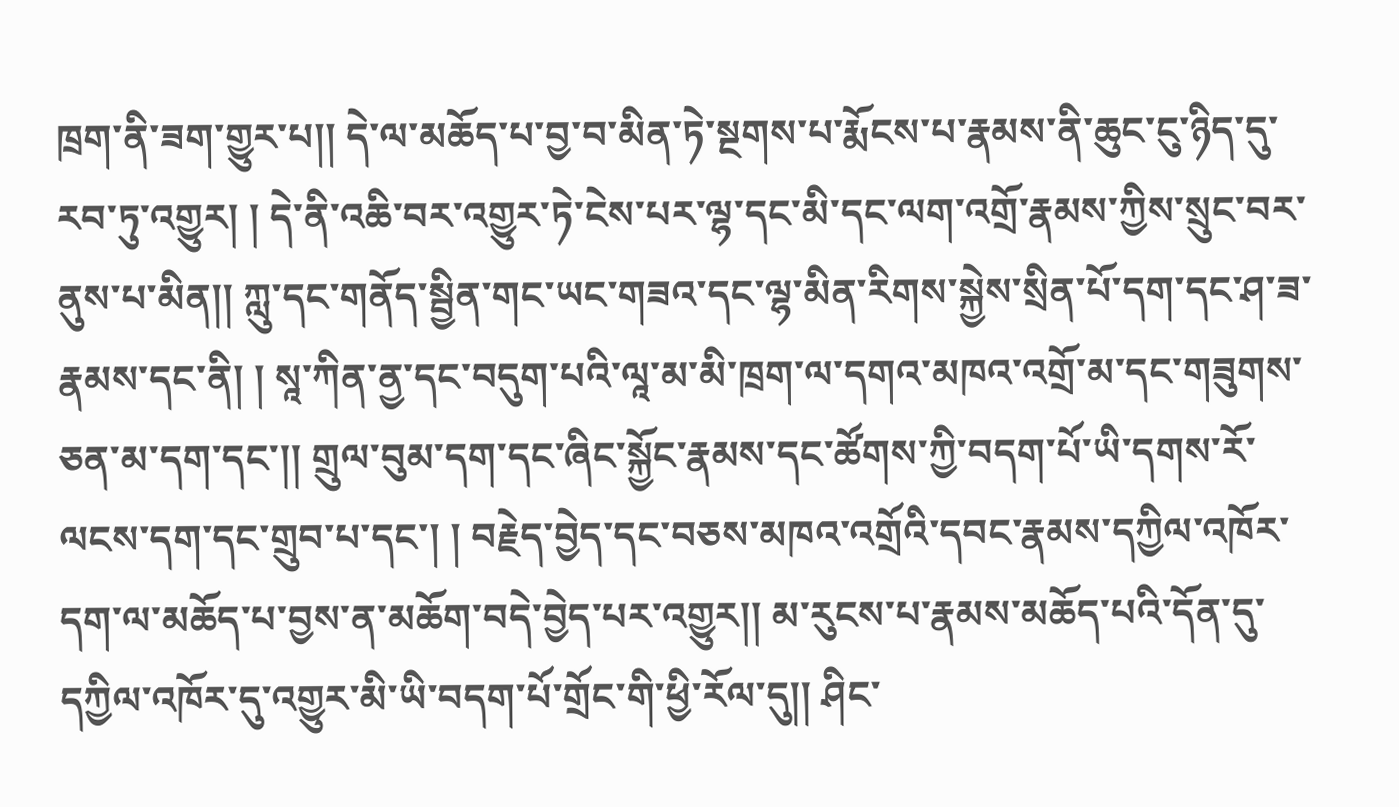ཁྲག་ནི་ཟག་གྱུར་པ།། དེ་ལ་མཆོད་པ་བྱ་བ་མིན་ཏེ་སྔགས་པ་རྨོངས་པ་རྣམས་ནི་ཆུང་ངུ་ཉིད་དུ་རབ་ཏུ་འགྱུར། ། དེ་ནི་འཆི་བར་འགྱུར་ཏེ་ངེས་པར་ལྷ་དང་མི་དང་ལག་འགྲོ་རྣམས་ཀྱིས་སྲུང་བར་ནུས་པ་མིན།། ཀླུ་དང་གནོད་སྦྱིན་གང་ཡང་གཟའ་དང་ལྷ་མིན་རིགས་སྐྱེས་སྲིན་པོ་དག་དང་ཤ་ཟ་རྣམས་དང་ནི། ། སཱ་ཀིན་ནྱ་དང་བདུག་པའི་ལཱ་མ་མི་ཁྲག་ལ་དགའ་མཁའ་འགྲོ་མ་དང་གཟུགས་ཅན་མ་དག་དང་།། གྲུལ་བུམ་དག་དང་ཞིང་སྐྱོང་རྣམས་དང་ཚོགས་ཀྱི་བདག་པོ་ཡི་དགས་རོ་ལངས་དག་དང་གྲུབ་པ་དང་། ། བརྗེད་བྱེད་དང་བཅས་མཁའ་འགྲོའི་དབང་རྣམས་དཀྱིལ་འཁོར་དག་ལ་མཆོད་པ་བྱས་ན་མཆོག་བདེ་བྱེད་པར་འགྱུར།། མ་རུངས་པ་རྣམས་མཆོད་པའི་དོན་དུ་དཀྱིལ་འཁོར་དུ་འགྱུར་མི་ཡི་བདག་པོ་གྲོང་གི་ཕྱི་རོལ་དུ།། ཤིང་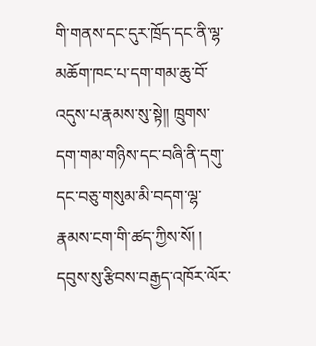གི་གནས་དང་དུར་ཁྲོད་དང་ནི་ལྷ་མཆོག་ཁང་པ་དག་གམ་ཆུ་བོ་འདུས་པ་རྣམས་སུ་སྟེ།། ཁྲུགས་དག་གམ་གཉིས་དང་བཞི་ནི་དགུ་དང་བཅུ་གསུམ་མི་བདག་ལྷ་རྣམས་ངག་གི་ཚད་ཀྱིས་སོ། ། དབུས་སུ་རྩིབས་བརྒྱད་འཁོར་ལོར་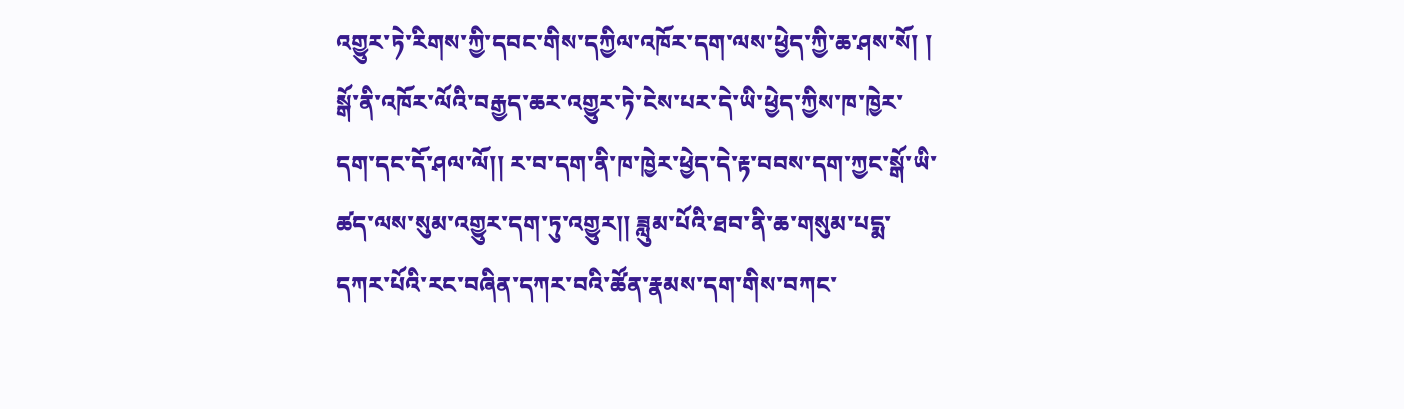འགྱུར་ཏེ་རིགས་ཀྱི་དབང་གིས་དཀྱིལ་འཁོར་དག་ལས་ཕྱེད་ཀྱི་ཆ་ཤས་སོ། ། སྒོ་ནི་འཁོར་ལོའི་བརྒྱད་ཆར་འགྱུར་ཏེ་ངེས་པར་དེ་ཡི་ཕྱེད་ཀྱིས་ཁ་ཁྱེར་དག་དང་དོ་ཤལ་ལོ།། ར་བ་དག་ནི་ཁ་ཁྱེར་ཕྱེད་དེ་རྟ་བབས་དག་ཀྱང་སྒོ་ཡི་ཚད་ལས་སུམ་འགྱུར་དག་ཏུ་འགྱུར།། ཟླུམ་པོའི་ཐབ་ནི་ཆ་གསུམ་པདྨ་དཀར་པོའི་རང་བཞིན་དཀར་བའི་ཚོན་རྣམས་དག་གིས་བཀང་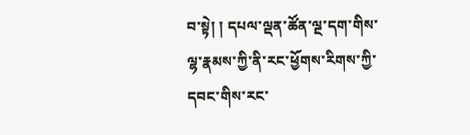བ་སྟེ། ། དཔལ་ལྡན་ཚོན་ལྔ་དག་གིས་ལྷ་རྣམས་ཀྱི་ནི་རང་ཕྱོགས་རིགས་ཀྱི་དབང་གིས་རང་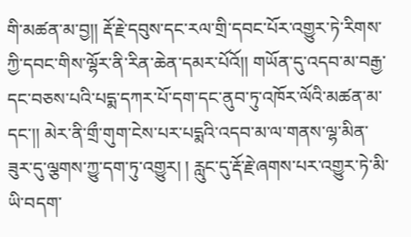གི་མཚན་མ་བྱ།། རྡོ་རྗེ་དབུས་དང་རལ་གྲི་དབང་པོར་འགྱུར་ཏེ་རིགས་ཀྱི་དབང་གིས་ལྷོར་ནི་རིན་ཆེན་དམར་པོའོ།། གཡོན་དུ་འདབ་མ་བརྒྱ་དང་བཅས་པའི་པདྨ་དཀར་པོ་དག་དང་ནུབ་ཏུ་འཁོར་ལོའི་མཚན་མ་དང་།། མེར་ནི་གྲྀ་གུག་ངེས་པར་པདྨའི་འདབ་མ་ལ་གནས་ལྷ་མིན་ཟུར་དུ་ལྕགས་ཀྱུ་དག་ཏུ་འགྱུར། ། རླུང་དུ་རྡོ་རྗེ་ཞགས་པར་འགྱུར་ཏེ་མི་ཡི་བདག་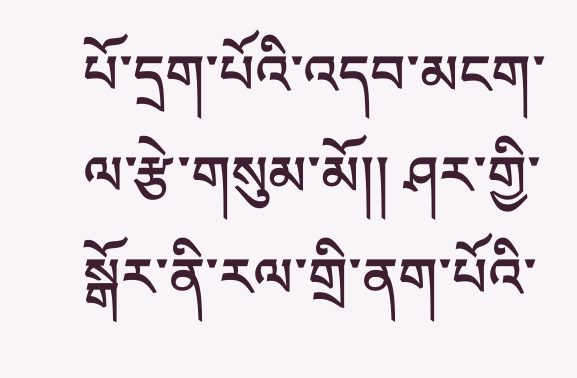པོ་དྲག་པོའི་འདབ་མངག་ལ་རྩེ་གསུམ་མོ།། ཤར་གྱི་སྒོར་ནི་རལ་གྲི་ནག་པོའི་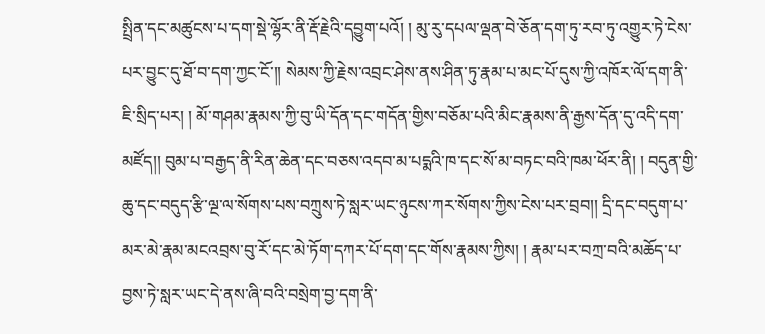སྤྲིན་དང་མཚུངས་པ་དག་སྡེ་ལྷོར་ནི་རྡོ་རྗེའི་དབྱུག་པའོ། ། མུ་རུ་དཔལ་ལྡན་བེ་ཅོན་དག་ཏུ་རབ་ཏུ་འགྱུར་ཏེ་ངེས་པར་བྱུང་དུ་ཐོ་བ་དག་ཀྱང་ངོ་།། སེམས་ཀྱི་རྗེས་འབྲང་ཤེས་ནས་ཤིན་ཏུ་རྣམ་པ་མང་པོ་དུས་ཀྱི་འཁོར་ལོ་དག་ནི་ཇི་སྲིད་པར། ། མོ་གཤམ་རྣམས་ཀྱི་བུ་ཡི་དོན་དང་གདོན་གྱིས་བཅོམ་པའི་མིང་རྣམས་ནི་རྒྱས་དོན་དུ་འདི་དག་མཛོད།། བུམ་པ་བརྒྱད་ནི་རིན་ཆེན་དང་བཅས་འདབ་མ་པདྨའི་ཁ་དང་སོ་མ་བཏང་བའི་ཁམ་ཕོར་ནི། ། བདུན་གྱི་ཆུ་དང་བདུད་རྩི་ལྔ་ལ་སོགས་པས་བཀྲུས་ཏེ་སླར་ཡང་ཉུངས་ཀར་སོགས་ཀྱིས་ངེས་པར་བྲབ།། དྲི་དང་བདུག་པ་མར་མེ་རྣམ་མངའབྲས་བུ་རོ་དང་མེ་ཏོག་དཀར་པོ་དག་དང་གོས་རྣམས་ཀྱིས། ། རྣམ་པར་བཀྲ་བའི་མཆོད་པ་བྱས་ཏེ་སླར་ཡང་དེ་ནས་ཞི་བའི་བསྲེག་བྱ་དག་ནི་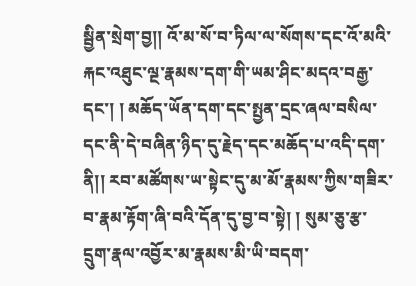སྦྱིན་སྲེག་བྱ།། འོ་མ་སོ་བ་ཏིལ་ལ་སོགས་དང་འོ་མའི་རྐང་འཐུང་ལྔ་རྣམས་དག་གི་ཡམ་ཤིང་མདའ་བརྒྱ་དང་། ། མཆོད་ཡོན་དག་དང་སྤྱན་དྲང་ཞལ་བསིལ་དང་ནི་དེ་བཞིན་ཉིད་དུ་རྗེད་དང་མཆོད་པ་འདི་དག་ནི།། རབ་མཚོགས་ཡ་སྟེང་དུ་མ་མོ་རྣམས་ཀྱིས་གཟིར་བ་རྣམ་རྟོག་ཞི་བའི་དོན་དུ་བྱ་བ་སྟེ། ། སུམ་ཅུ་རྩ་དྲུག་རྣལ་འབྱོར་མ་རྣམས་མི་ཡི་བདག་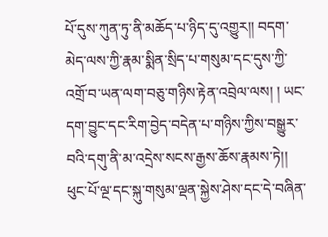པོ་དུས་ཀུན་ཏུ་ནི་མཆོད་པ་ཉིད་དུ་འགྱུར།། བདག་མེད་ལས་ཀྱི་རྣམ་སྨིན་སྲིད་པ་གསུམ་དང་དུས་ཀྱི་འགྲོ་བ་ཡན་ལག་བཅུ་གཉིས་རྟེན་འབྲེལ་ལས། ། ཡང་དག་བྱུང་དང་རིག་བྱེད་བདེན་པ་གཉིས་ཀྱིས་བསྒྱུར་བའི་དགུ་ནི་མ་འདྲེས་སངས་རྒྱས་ཆོས་རྣམས་ཏེ།། ཕུང་པོ་ལྔ་དང་སྐུ་གསུམ་ལྡན་སྐྱེས་ཤེས་དང་དེ་བཞིན་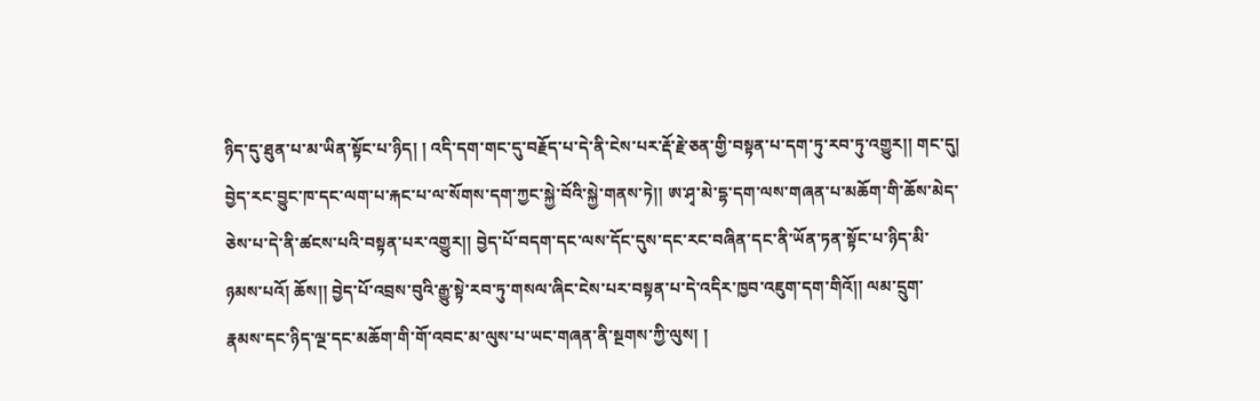ཉིད་དུ་ཐུན་པ་མ་ཡིན་སྟོང་པ་ཉིད། ། འདི་དག་གང་དུ་བརྗོད་པ་དེ་ནི་ངེས་པར་རྡོ་རྗེ་ཅན་གྱི་བསྟན་པ་དག་ཏུ་རབ་ཏུ་འགྱུར།། གང་དུ། བྱེད་རང་བྱུང་ཁ་དང་ལག་པ་རྐང་པ་ལ་སོགས་དག་ཀྱང་སྐྱེ་བོའི་སྐྱེ་གནས་ཏེ།། ཨ་ཤྭ་མེ་དྷ་དག་ལས་གཞན་པ་མཆོག་གི་ཆོས་མེད་ཅེས་པ་དེ་ནི་ཚངས་པའི་བསྟན་པར་འགྱུར།། བྱེད་པོ་བདག་དང་ལས་དོང་དུས་དང་རང་བཞིན་དང་ནི་ཡོན་ཏན་སྟོང་པ་ཉིད་མི་ཉམས་པའོ། ཆོས།། བྱེད་པོ་འབྲས་བུའི་རྒྱུ་སྟེ་རབ་ཏུ་གསལ་ཞིང་ངེས་པར་བསྟན་པ་དེ་འདིར་ཁྱབ་འཇུག་དག་གིའོ།། ལམ་དྲུག་རྣམས་དང་ཉིད་ལྔ་དང་མཆོག་གི་གོ་འབང་མ་ལུས་པ་ཡང་གཞན་ནི་སྔགས་ཀྱི་ལུས། །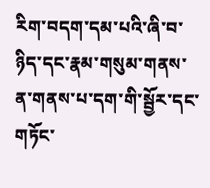རིག་བདག་དམ་པའི་ཞི་བ་ཉིད་དང་རྣམ་གསུམ་གནས་ན་གནས་པ་དག་གི་སྦྱོར་དང་གཏོང་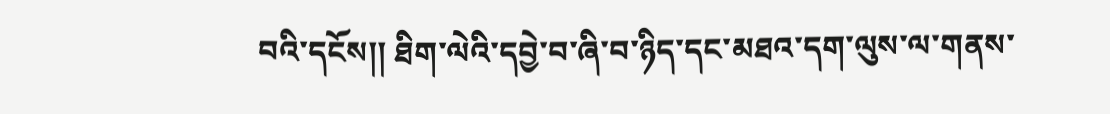བའི་དངོས།། ཐིག་ལེའི་དབྱེ་བ་ཞི་བ་ཉིད་དང་མཐའ་དག་ལུས་ལ་གནས་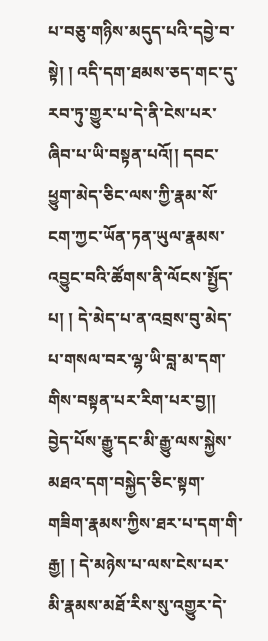པ་བཅུ་གཉིས་མདུད་པའི་དབྱེ་བ་སྟེ། ། འདི་དག་ཐམས་ཅད་གང་དུ་རབ་ཏུ་གྱུར་པ་དེ་ནི་ངེས་པར་ཞིབ་པ་ཡི་བསྟན་པའོ།། དབང་ཕྱུག་མེད་ཅིང་ལས་ཀྱི་རྣམ་སོ་ངག་ཀྱང་ཡོན་ཏན་ཡུལ་རྣམས་འབྱུང་བའི་ཚོགས་ནི་ལོངས་སྤྱོད་པ། ། དེ་མེད་པ་ན་འབྲས་བུ་མེད་པ་གསལ་བར་ལྷ་ཡི་བླ་མ་དག་གིས་བསྟན་པར་རིག་པར་བྱ།། བྱེད་པོས་རྒྱུ་དང་མི་རྒྱུ་ལས་སྐྱེས་མཐའ་དག་བསྐྱེད་ཅིང་སྟག་གཟིག་རྣམས་ཀྱིས་ཐར་པ་དག་གི་རྒྱ། ། དེ་མཉེས་པ་ལས་ངེས་པར་མི་རྣམས་མཐོ་རིས་སུ་འགྱུར་དེ་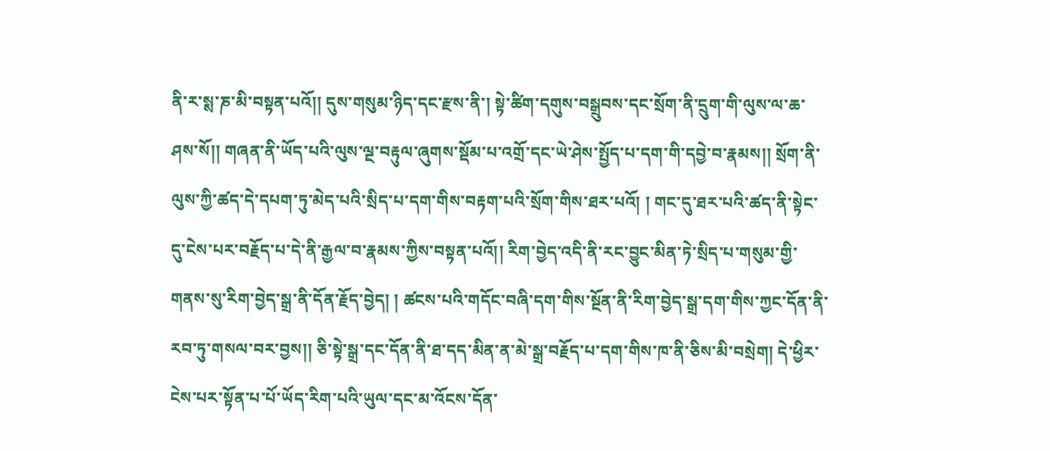ནི་ར་སྶ་ཎ་མི་བསྟན་པའོ།། དུས་གསུམ་ཉིད་དང་རྫས་ནི་། སྟེ་ཚིག་དགུས་བསྒྲུབས་དང་སྲོག་ནི་དྲུག་གི་ལུས་ལ་ཆ་ཤས་སོ།། གཞན་ནི་ཡོད་པའི་ལུས་ལྔ་བརྟུལ་ཞུགས་སྡོམ་པ་འགྲོ་དང་ཡེ་ཤེས་སྤྱོད་པ་དག་གི་དབྱེ་བ་རྣམས།། སྲོག་ནི་ལུས་ཀྱི་ཚད་དེ་དཔག་ཏུ་མེད་པའི་སྲིད་པ་དག་གིས་བརྟག་པའི་སྲོག་གིས་ཐར་པའོ། ། གང་དུ་ཐར་པའི་ཚད་ནི་སྟེང་དུ་ངེས་པར་བརྗོད་པ་དེ་ནི་རྒྱལ་བ་རྣམས་ཀྱིས་བསྟན་པའོ།། རིག་བྱེད་འདི་ནི་རང་བྱུང་མིན་ཏེ་སྲིད་པ་གསུམ་གྱི་གནས་སུ་རིག་བྱེད་སྒྲ་ནི་དོན་རྗོད་བྱེད། ། ཚངས་པའི་གདོང་བཞི་དག་གིས་སྔོན་ནི་རིག་བྱེད་སྒྲ་དག་གིས་ཀྱང་དོན་ནི་རབ་ཏུ་གསལ་བར་བྱས།། ཅི་སྟེ་སྒྲ་དང་དོན་ནི་ཐ་དད་མིན་ན་མེ་སྒྲ་བརྗོད་པ་དག་གིས་ཁ་ནི་ཅིས་མི་བསྲེག། དེ་ཕྱིར་ངེས་པར་སྟོན་པ་པོ་ཡོད་རིག་པའི་ཡུལ་དང་མ་འོངས་དོན་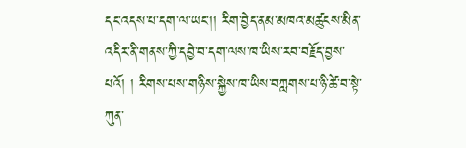དང་འདས་པ་དག་ལ་ཡང་།། རིག་བྱེད་ནམ་མཁའ་མཚུངས་མིན་འདིར་ནི་གནས་ཀྱི་དབྱེ་བ་དག་ལས་ཁ་ཡིས་རབ་བརྗོད་བྱས་པའོ། ། རིགས་པས་གཉིས་སྐྱེས་ཁ་ཡིས་བཀླགས་པ་ཉི་ཚེ་བ་སྟེ་ཀུན་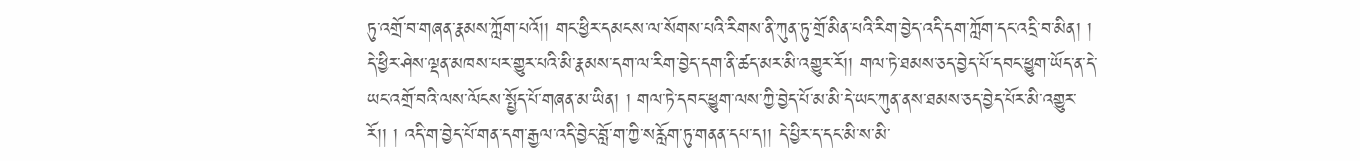ཏུ་འགྲོ་བ་གཞན་རྣམས་ཀློག་པའོ།། གང་ཕྱིར་དམངས་ལ་སོགས་པའི་རིགས་ནི་ཀུན་ཏུ་གྲོ་མིན་པའི་རིག་བྱེད་འདི་དག་ཀློག་དང་འདྲི་བ་མིན། ། དེ་ཕྱིར་ཤེས་ལྡན་མཁས་པར་གྱུར་པའི་མི་རྣམས་དག་ལ་རིག་བྱེད་དག་ནི་ཚད་མར་མི་འགྱུར་རོ།། གལ་ཏེ་ཐམས་ཅད་བྱེད་པོ་དབང་ཕྱུག་ཡོད་ན་དེ་ཡང་འགྲོ་བའི་ལས་ལོངས་སྤྱོད་པོ་གཞན་མ་ཡིན། ། གལ་ཏེ་དབང་ཕྱུག་ལས་ཀྱི་བྱེད་པོ་མ་མི་དེ་ཡང་ཀུན་ནས་ཐམས་ཅད་བྱེད་པོར་མི་འགྱུར་རོ།། ། འདི་ག་བྱེད་པོ་གན་དག་རྒྱལ་འདི་བྱེང་བློ་ག་ཀྱི་སརློག་ཏུ་གནན་དཔ་ད།། དེ་པྱིར་ད་དང་མི་ས་མི་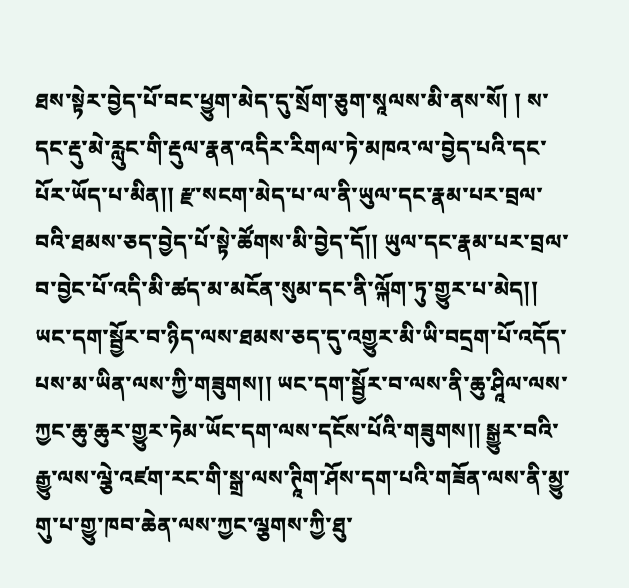ཐས་སྟེར་བྱེད་པོ་བང་ཕྱུག་མེད་དུ་སྲོག་ཅུག་སཱལས་མི་ནས་སོ། ། ས་དང་རྡུ་མེ་རླུང་གི་རྡུལ་རྣན་འདིར་རིགལ་ཏེ་མཁའ་ལ་བྱེད་པའི་དང་པོར་ཡོད་པ་མིན།། རྫ་སངག་མེད་པ་ལ་ནི་ཡུལ་དང་རྣམ་པར་བྲལ་བའི་ཐམས་ཅད་བྱེད་པོ་སྟེ་ཚོགས་མི་བྱེད་དོ།། ཡུལ་དང་རྣམ་པར་བྲལ་བ་བྱེང་པོ་འདི་མི་ཚད་མ་མངོན་སུམ་དང་ནི་ལྐོག་ཏུ་གྱུར་པ་མེད།། ཡང་དག་སྦྱོར་བ་ཉིད་ལས་ཐམས་ཅད་དུ་འགྱུར་མི་ཡི་བདྲག་པོ་འདོད་པས་མ་ཡིན་ལས་ཀྱི་གཟུགས།། ཡང་དག་སྦྱོར་བ་ལས་ནི་ཆུ་ཤཱིལ་ལས་ཀྱང་ཆུ་ཆུར་གྱུར་ཏེམ་ཡོང་དག་ལས་དངོས་པོའི་གཟུགས།། སྒྱུར་བའི་རྒྱུ་ལས་ལྕེ་འཛག་རང་གི་སྒྲ་ལས་ཊཱིག་ཤོས་དག་པའི་གཟོན་ལས་ནི་མྱུ་གུ་པ་གྱུ་ཁབ་ཆེན་ལས་ཀྱང་ལྕགས་ཀྱི་ཐུ་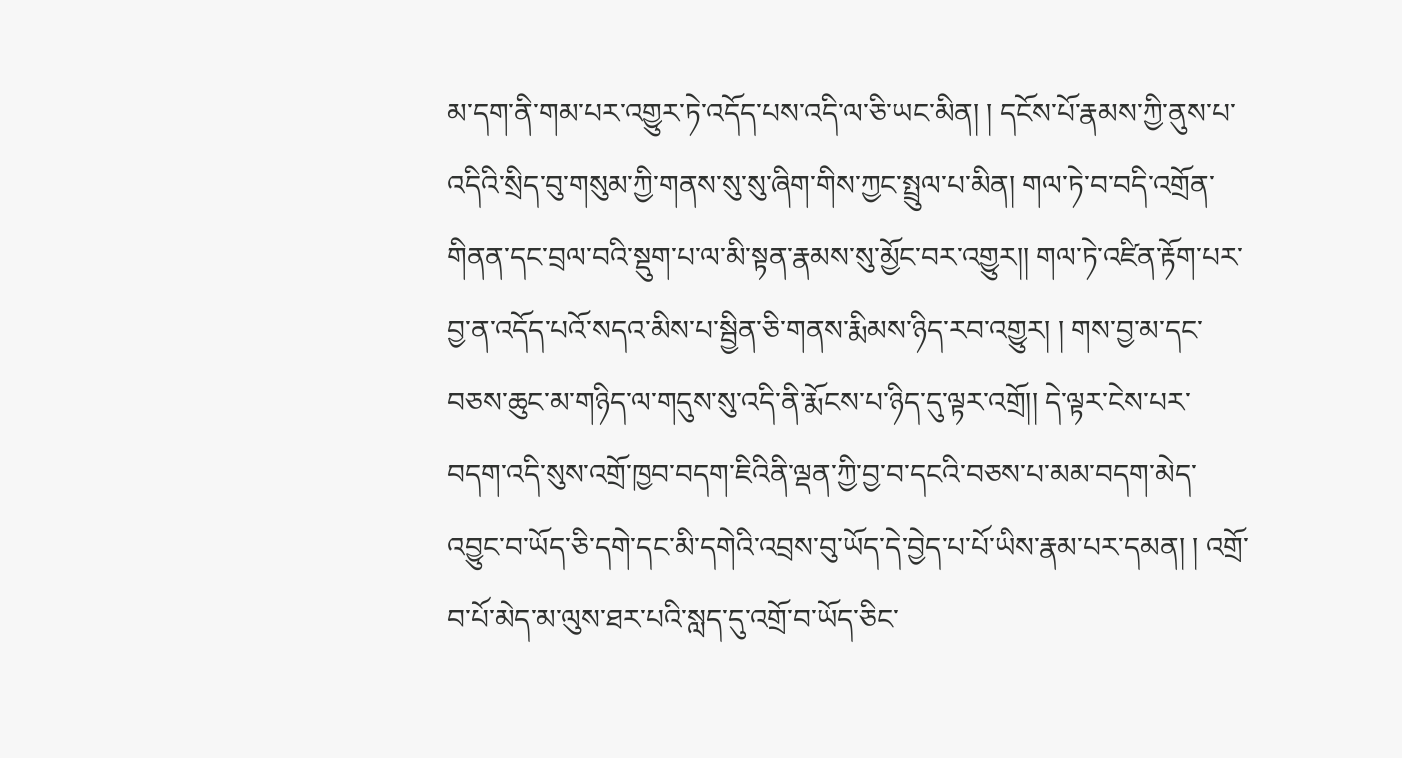མ་དག་ནི་གམ་པར་འགྱུར་ཏེ་འདོད་པས་འདི་ལ་ཅི་ཡང་མིན། ། དངོས་པོ་རྣམས་ཀྱི་ནུས་པ་འདིའི་སྲིད་བུ་གསུམ་ཀྱི་གནས་སུ་སུ་ཞིག་གིས་ཀྱང་སྤྲུལ་པ་མིན། གལ་ཏེ་བ་བདི་འགྲོན་གིནན་དང་བྲལ་བའི་སྡུག་པ་ལ་མི་སྟན་རྣམས་སུ་མྱོང་བར་འགྱུར།། གལ་ཏེ་འཛིན་རྟོག་པར་བྱ་ན་འདོད་པའོ་སདའ་མིས་པ་སྦྱིན་ཅི་གནས་རྨིམས་ཉིད་རབ་འགྱུར། ། གས་བྱ་མ་དང་བཅས་ཆུང་མ་གཉིད་ལ་གདུས་སུ་འདི་ནི་རྨོངས་པ་ཉིད་དུ་ལྟར་འགྲོ།། དེ་ལྟར་ངེས་པར་བདག་འདི་སུས་འགྲོ་ཁྱབ་བདག་ཇིའིནི་ལྡན་ཀྱི་བྱ་བ་དངའི་བཅས་པ་མམ་བདག་མེད་འབྱུང་བ་ཡོད་ཅི་དགེ་དང་མི་དགེའི་འབྲས་བུ་ཡོད་དེ་བྱེད་པ་པོ་ཡིས་རྣམ་པར་དམན། ། འགྲོ་བ་པོ་མེད་མ་ལུས་ཐར་པའི་སླད་དུ་འགྲོ་བ་ཡོད་ཅིང་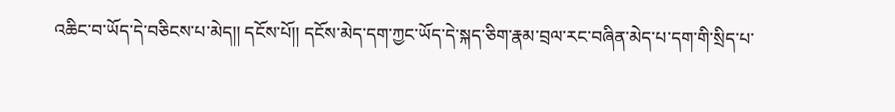འཆིང་བ་ཡོད་དེ་བཅིངས་པ་མེད།། དངོས་པོ།། དངོས་མེད་དག་ཀྱང་ཡོད་དེ་སྐད་ཅིག་རྣམ་བྲལ་རང་བཞིན་མེད་པ་དག་གི་སྲིད་པ་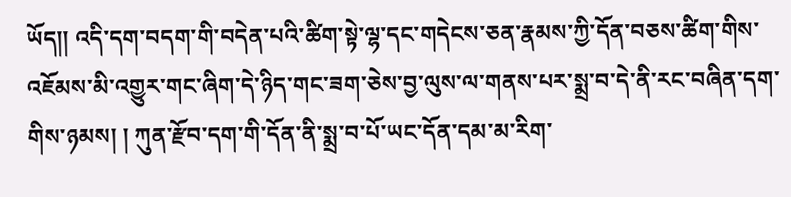ཡོད།། འདི་དག་བདག་གི་བདེན་པའི་ཚིག་སྟེ་ལྷ་དང་གདེངས་ཅན་རྣམས་ཀྱི་དོན་བཅས་ཚིག་གིས་འཇོམས་མི་འགྱུར་གང་ཞིག་དེ་ཉིད་གང་ཟག་ཅེས་བྱ་ལུས་ལ་གནས་པར་སྨྲ་བ་དེ་ནི་རང་བཞིན་དག་གིས་ཉམས། ། ཀུན་རྫོབ་དག་གི་དོན་ནི་སྨྲ་བ་པོ་ཡང་དོན་དམ་མ་རིག་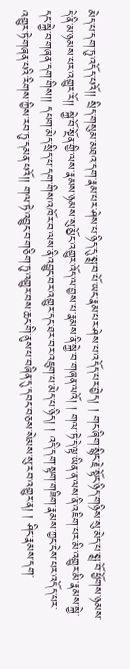མེད་པ་དག་ཏུ་འདོད་པའོ།། སྲིད་གསུམ་མཐའ་དག་རྣམ་པར་ཤེས་པ་ཉིད་དུ་སྨྲ་བ་པོ་ཡང་རྣམ་པར་ཤེས་པ་འདོད་པར་བྱེད། ། གང་ཞིག་སྙིང་རྗེ་སྟོང་ཉིད་གཉིས་སུ་མེད་པ་སྨྲ་བོ་ཕྱོགས་ཉམས་དེ་ནི་མ་ཉམས་པར་འགྱུར་རོ།། སྐྱེ་བོ་སྔོན་གྱི་ལས་རྣམས་ཉམས་སུ་མྱོང་འགྱུར་འོད་ལ་བྱས་པ་རྣམས་ནི་སྐྱེ་བ་གཞན་ལའོ། ། གལ་ཏེ་དེ་ལྟ་ཡིན་ན་ལས་ནི་འཇིག་པར་མི་འགྱུར་མི་རྣམས་སྐྱེ་དང་སྐྱེ་བ་གཞན་དག་གིས།། དཔག་མེད་སྲིད་པ་དག་གིས་འཁོར་བ་ལས་ནི་འབྱུང་བར་འགྱུར་དང་ཐར་བར་འཇུག་པ་མེད་པ་ཉིད། ། འདི་དག་སྟག་གཟིག་རྣམས་ཀྱང་ངེས་པར་འདོད་པར་འགྱུར་ཏེ་གཞན་པའི་རིགས་ཀྱིས་རབ་ཏུ་དམན་པའོ།། གལ་ཏེ་འབྱུང་བ་གཅིག་ཏུ་འགྱུར་བས་ཆང་གི་ནུས་པ་བཞིན་དུ་དབང་བཅས་སེམས་སུ་རབ་འགྱུར་ན། ། ཤིང་རྣམས་དག་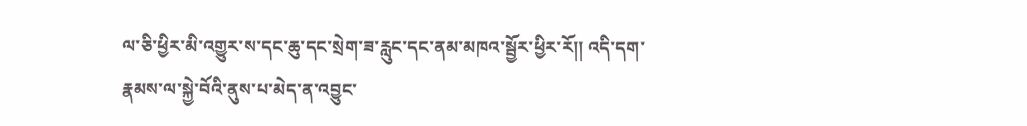ལ་ཅི་ཕྱིར་མི་འགྱུར་ས་དང་ཆུ་དང་སྲེག་ཟ་རླུང་དང་ནམ་མཁའ་སྦྱོར་ཕྱིར་རོ།། འདི་དག་རྣམས་ལ་སྐྱེ་བོའི་ནུས་པ་མེད་ན་འབྱུང་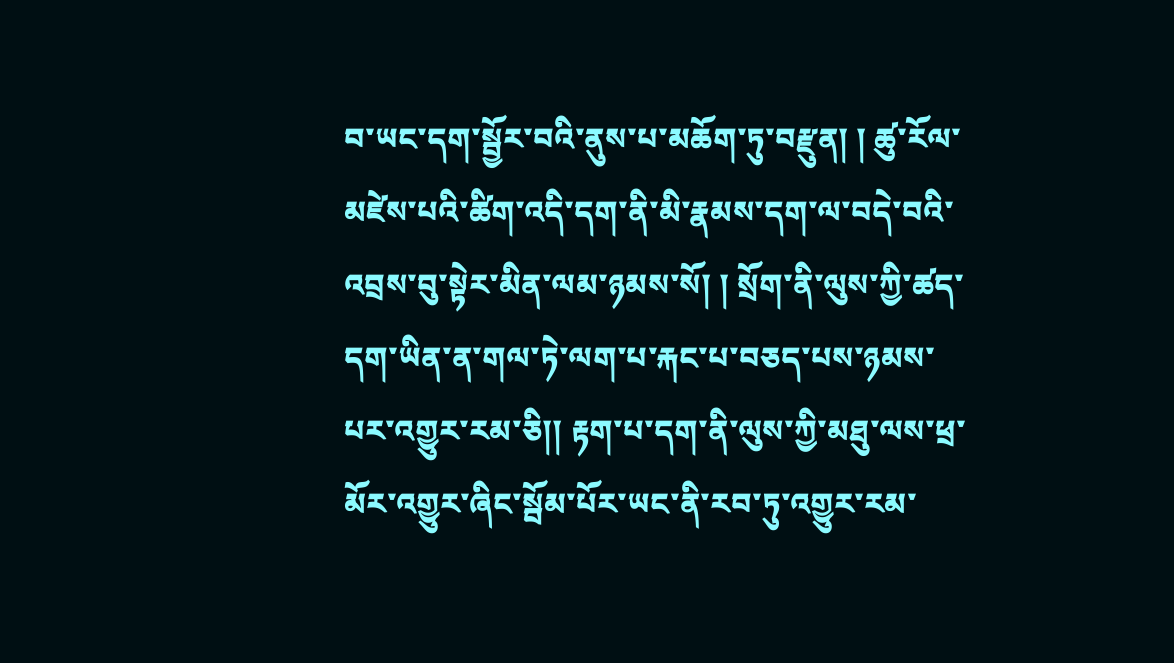བ་ཡང་དག་སྦྱོར་བའི་ནུས་པ་མཆོག་ཏུ་བརྫུན། ། ཚུ་རོལ་མཛེས་པའི་ཚིག་འདི་དག་ནི་མི་རྣམས་དག་ལ་བདེ་བའི་འབྲས་བུ་སྟེར་མིན་ལམ་ཉམས་སོ། ། སྲོག་ནི་ལུས་ཀྱི་ཚད་དག་ཡིན་ན་གལ་ཏེ་ལག་པ་རྐང་པ་བཅད་པས་ཉམས་པར་འགྱུར་རམ་ཅི།། རྟག་པ་དག་ནི་ལུས་ཀྱི་མཐུ་ལས་ཕྲ་མོར་འགྱུར་ཞིང་སྦོམ་པོར་ཡང་ནི་རབ་ཏུ་འགྱུར་རམ་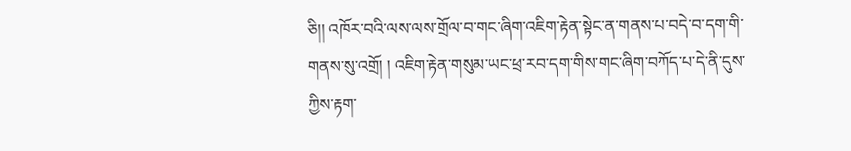ཅི།། འཁོར་བའི་ལས་ལས་གྲོལ་བ་གང་ཞིག་འཇིག་རྟེན་སྟེང་ན་གནས་པ་བདེ་བ་དག་གི་གནས་སུ་འགྲོ། ། འཇིག་རྟེན་གསུམ་ཡང་ཕྲ་རབ་དག་གིས་གང་ཞིག་བཀོད་པ་དེ་ནི་དུས་ཀྱིས་རྟག་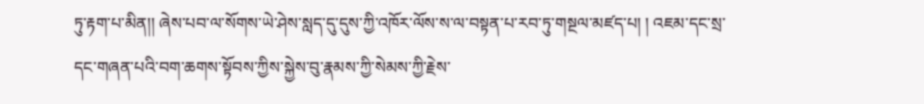ཏུ་རྟག་པ་མིན།། ཞེས་པབ་ལ་སོགས་ཡེ་ཤེས་སླད་དུ་དུས་ཀྱི་འཁོར་ལོས་ས་ལ་བསྟན་པ་རབ་ཏུ་གསྔལ་མཛད་པ། ། འཇམ་དང་སྲ་དང་གཞན་པའི་བག་ཆགས་སྟོབས་ཀྱིས་སྐྱེས་བུ་རྣམས་ཀྱི་སེམས་ཀྱི་རྗེས་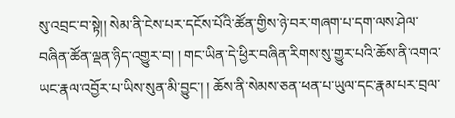སུ་འབྲང་བ་སྟེ།། སེམ་ནི་ངེས་པར་དངོས་པོའི་ཚོན་གྱིས་ཉེ་བར་གཞག་པ་དག་ལས་ཤེལ་བཞིན་ཚོན་ལྡན་ཉིད་འགྱུར་བ། ། གང་ཡིན་དེ་ཕྱིར་བཞིན་རིགས་སུ་གྱུར་པའི་ཆོས་ནི་འགའ་ཡང་རྣལ་འབྱོར་པ་ཡིས་སུན་མི་བྱུང་། ། ཆོས་ནི་སེམས་ཅན་ཕན་པ་ཡུལ་དང་རྣམ་པར་བྲལ་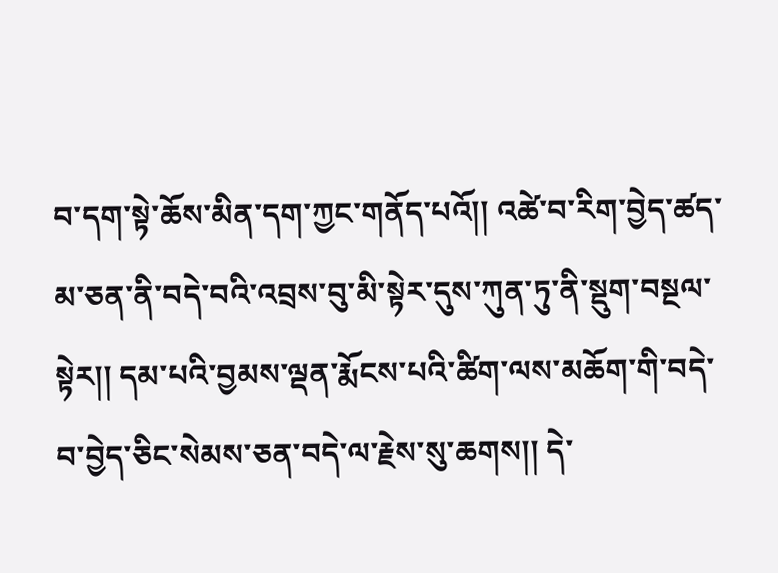བ་དག་སྟེ་ཆོས་མིན་དག་ཀྱང་གནོད་པའོ།། འཚེ་བ་རིག་བྱེད་ཚད་མ་ཅན་ནི་བདེ་བའི་འབྲས་བུ་མི་སྟེར་དུས་ཀུན་ཏུ་ནི་སྡུག་བསྔལ་སྟེར།། དམ་པའི་བྱམས་ལྡན་རྨོངས་པའི་ཚིག་ལས་མཆོག་གི་བདེ་བ་བྱེད་ཅིང་སེམས་ཅན་བདེ་ལ་རྗེས་སུ་ཆགས།། དེ་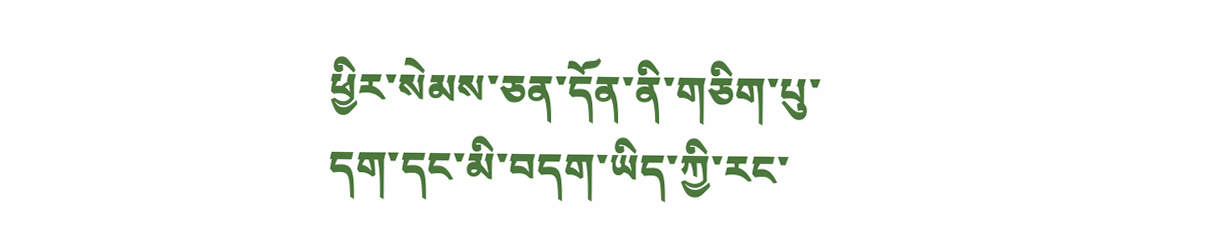ཕྱིར་སེམས་ཅན་དོན་ནི་གཅིག་པུ་དག་དང་མི་བདག་ཡིད་ཀྱི་རང་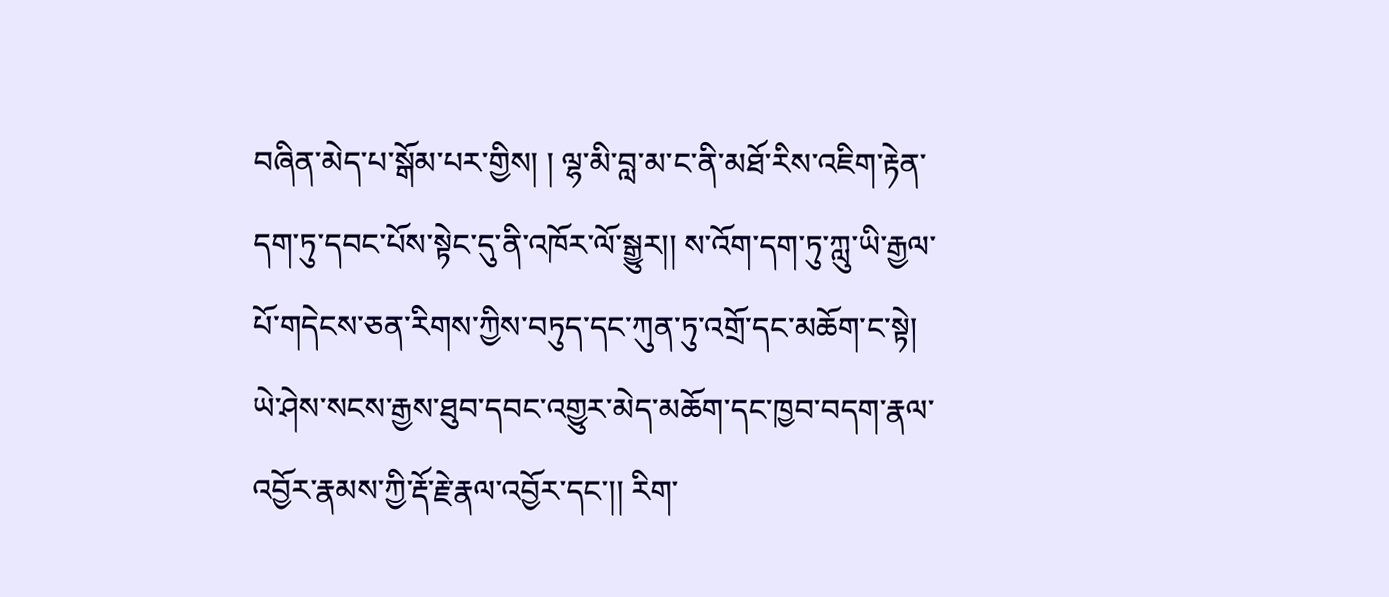བཞིན་མེད་པ་སྒོམ་པར་གྱིས། ། ལྷ་མི་བླ་མ་ང་ནི་མཐོ་རིས་འཇིག་རྟེན་དག་ཏུ་དབང་པོས་སྟེང་དུ་ནི་འཁོར་ལོ་སྒྱུར།། ས་འོག་དག་ཏུ་ཀླུ་ཡི་རྒྱལ་པོ་གདེངས་ཅན་རིགས་ཀྱིས་བཏུད་དང་ཀུན་ཏུ་འགྲོ་དང་མཆོག་ང་སྟེ། ཡེ་ཤེས་སངས་རྒྱས་ཐུབ་དབང་འགྱུར་མེད་མཆོག་དང་ཁྱབ་བདག་རྣལ་འབྱོར་རྣམས་ཀྱི་རྡོ་རྗེ་རྣལ་འབྱོར་དང་།། རིག་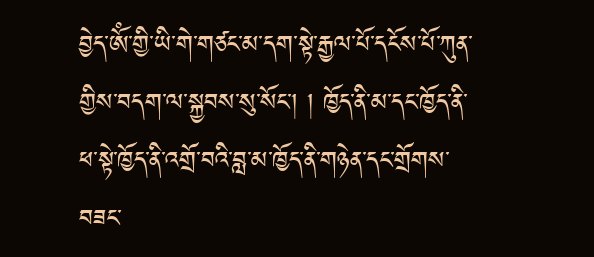བྱེད་ཨོཾ་གྱི་ཡི་གེ་གཙང་མ་དག་སྟེ་རྒྱལ་པོ་དངོས་པོ་ཀུན་གྱིས་བདག་ལ་སྐྱབས་སུ་སོང་། ། ཁྱོད་ནི་མ་དང་ཁྱོད་ནི་ཕ་སྟེ་ཁྱོད་ནི་འགྲོ་བའི་བླ་མ་ཁྱོད་ནི་གཉེན་དང་གྲོགས་བཟང་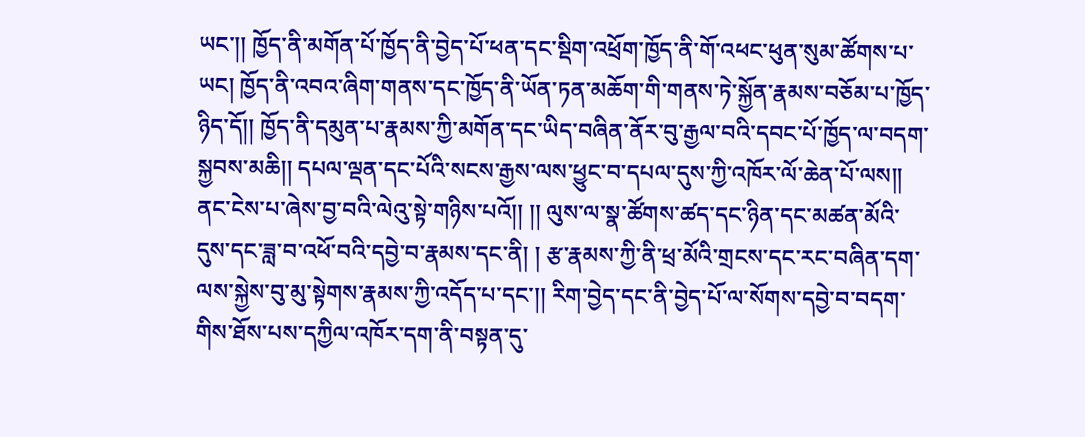ཡང་།། ཁྱོད་ནི་མགོན་པོ་ཁྱོད་ནི་བྱེད་པོ་ཕན་དང་སྡིག་འཕྲོག་ཁྱོད་ནི་གོ་འཕང་ཕུན་སུམ་ཚོགས་པ་ཡང། ཁྱོད་ནི་འབའ་ཞིག་གནས་དང་ཁྱོད་ནི་ཡོན་ཏན་མཆོག་གི་གནས་ཏེ་སྐྱོན་རྣམས་བཅོམ་པ་ཁྱོད་ཉིད་དོ།། ཁྱོད་ནི་དམུན་པ་རྣམས་ཀྱི་མགོན་དང་ཡིད་བཞིན་ནོར་བུ་རྒྱལ་བའི་དབང་པོ་ཁྱོད་ལ་བདག་སྐྱབས་མཆི།། དཔལ་ལྡན་དང་པོའི་སངས་རྒྱས་ལས་ཕྱུང་བ་དཔལ་དུས་ཀྱི་འཁོར་ལོ་ཆེན་པོ་ལས།། ནང་ངེས་པ་ཞེས་བྱ་བའི་ལེའུ་སྟེ་གཉིས་པའོ།། །། ལུས་ལ་སྣ་ཚོགས་ཚད་དང་ཉིན་དང་མཚན་མོའི་དུས་དང་ཟླ་བ་འཕོ་བའི་དབྱེ་བ་རྣམས་དང་ནི། ། རྩ་རྣམས་ཀྱི་ནི་ཕྲ་མོའི་གྲངས་དང་རང་བཞིན་དག་ལས་སྐྱེས་བུ་མུ་སྟེགས་རྣམས་ཀྱི་འདོད་པ་དང་།། རིག་བྱེད་དང་ནི་བྱེད་པོ་ལ་སོགས་དབྱེ་བ་བདག་གིས་ཐོས་པས་དཀྱིལ་འཁོར་དག་ནི་བསྟན་དུ་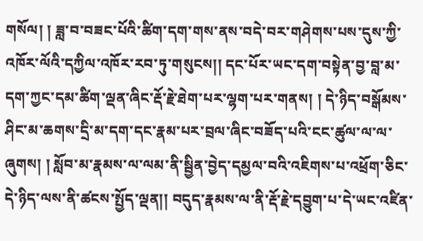གསོལ། ། ཟླ་བ་བཟང་པོའི་ཚིག་དག་གས་ནས་བདེ་བར་གཤེགས་པས་དུས་ཀྱི་འཁོར་ལོའི་དཀྱིལ་འཁོར་རབ་ཏུ་གསུངས།། དང་པོར་ཡང་དག་བསྟེན་བྱ་བླ་མ་དག་ཀྱང་དམ་ཚིག་ལྡན་ཞིང་རྡོ་རྗེ་ཐེག་པར་ལྷག་པར་གནས། ། དེ་ཉིད་བསྒོམས་ཤིང་མ་ཆགས་དྲི་མ་དག་དང་རྣམ་པར་བྲལ་ཞིང་བཟོད་པའི་ངང་ཚུལ་ལ་ལ་ཞུགས། ། སློབ་མ་རྣམས་ལ་ལམ་ནི་སྦྱིན་བྱེད་དམྱལ་བའི་འཇིགས་པ་འཕྲོག་ཅིང་དེ་ཉིད་ལས་ནི་ཚངས་སྤྱོད་ལྡན།། བདུད་རྣམས་ལ་ནི་རྡོ་རྗེ་དབྱུག་པ་དེ་ཡང་འཛིན་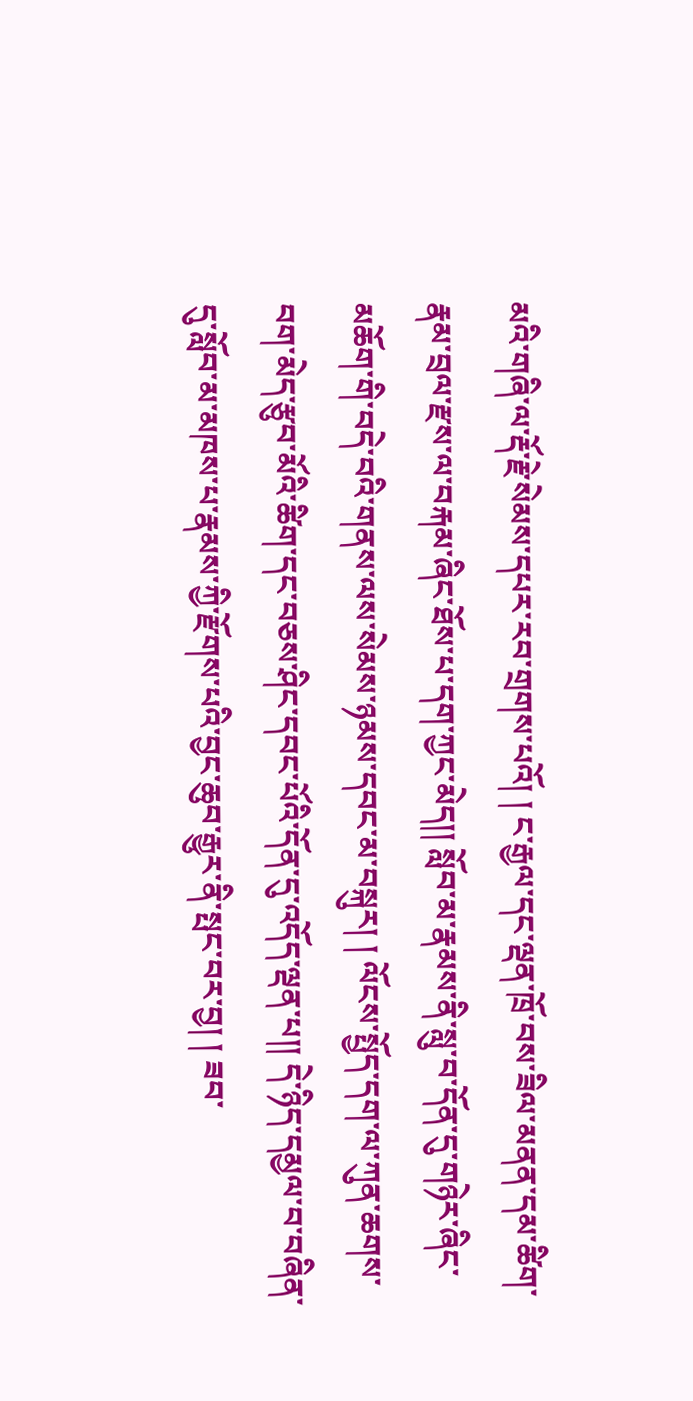མའི་གཞི་ལ་རྡོ་རྗེ་སེམས་དཔར་རབ་གྲགས་པའོ། ། ང་རྒྱལ་དང་ལྡན་ཁྲོ་བས་ཟིལ་མནན་དམ་ཚིག་རྣམ་བྲལ་རྫས་ལ་བརྐམ་ཞིང་ཐོས་པ་དག་ཀྱང་མེད།། སློབ་མ་རྣམས་ནི་སླུ་བ་དོན་དུ་གཉེར་ཞིང་མཆོག་གི་བདེ་བའི་གནས་ལས་སེམས་ཉམས་དབང་མ་བསྐུར། ། ལོངས་སྤྱོད་དག་ལ་ཀུན་ཆགས་བག་མེད་རྩུབ་མོའི་ཚིག་དང་བཅས་ཤིང་དབང་པོའི་དོན་དུ་འདོད་ལྡན་པ།། དེ་ཉིད་དམྱལ་བ་བཞིན་དུ་སློབ་མ་མཁས་པ་རྣམས་ཀྱི་རྫོགས་པའི་བྱང་ཆུབ་རྒྱུར་ནི་སྤང་བར་བྱ། ། ཟབ་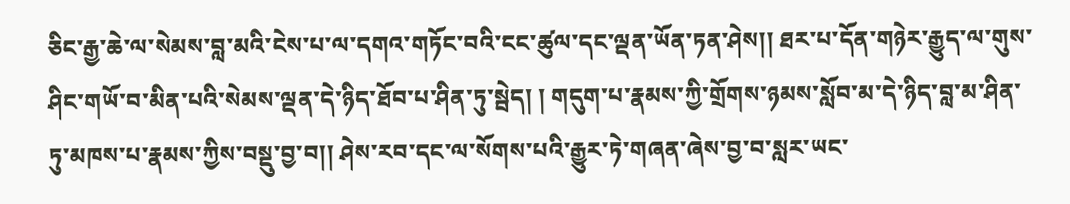ཅིང་རྒྱ་ཆེ་ལ་སེམས་བླ་མའི་ངེས་པ་ལ་དགའ་གཏོང་བའི་ངང་ཚུལ་དང་ལྡན་ཡོན་ཏན་ཤེས།། ཐར་པ་དོན་གཉེར་རྒྱུད་ལ་གུས་ཤིང་གཡོ་བ་མིན་པའི་སེམས་ལྡན་དེ་ཉིད་ཐོབ་པ་ཤིན་ཏུ་སྦེད། ། གདུག་པ་རྣམས་ཀྱི་གྲོགས་ཉམས་སློབ་མ་དེ་ཉིད་བླ་མ་ཤིན་ཏུ་མཁས་པ་རྣམས་ཀྱིས་བསྡུ་བྱ་བ།། ཤེས་རབ་དང་ལ་སོགས་པའི་རྒྱུར་ཏེ་གཞན་ཞེས་བྱ་བ་སླར་ཡང་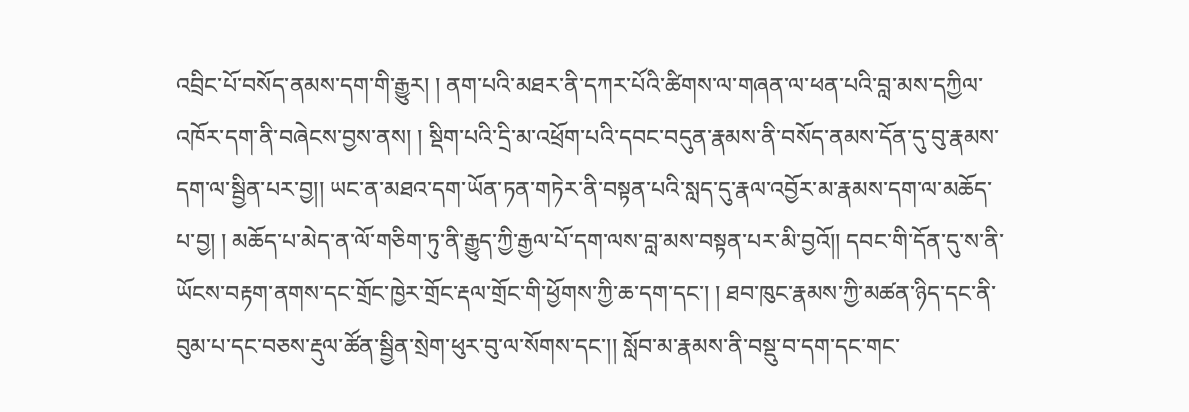འབྲིང་པོ་བསོད་ནམས་དག་གི་རྒྱུར། ། ནག་པའི་མཐར་ནི་དཀར་པོའི་ཚིགས་ལ་གཞན་ལ་ཕན་པའི་བླ་མས་དཀྱིལ་འཁོར་དག་ནི་བཞེངས་བྱས་ནས། ། སྡིག་པའི་དྲི་མ་འཕྲོག་པའི་དབང་བདུན་རྣམས་ནི་བསོད་ནམས་དོན་དུ་བུ་རྣམས་དག་ལ་སྦྱིན་པར་བྱ།། ཡང་ན་མཐའ་དག་ཡོན་ཏན་གཏེར་ནི་བསྟན་པའི་སླད་དུ་རྣལ་འབྱོར་མ་རྣམས་དག་ལ་མཆོད་པ་བྱ། ། མཆོད་པ་མེད་ན་ལོ་གཅིག་ཏུ་ནི་རྒྱུད་ཀྱི་རྒྱལ་པོ་དག་ལས་བླ་མས་བསྟན་པར་མི་བྱའོ།། དབང་གི་དོན་དུ་ས་ནི་ཡོངས་བརྟག་ནགས་དང་གྲོང་ཁྱེར་གྲོང་རྡལ་གྲོང་གི་ཕྱོགས་ཀྱི་ཆ་དག་དང་། ། ཐབ་ཁུང་རྣམས་ཀྱི་མཚན་ཉིད་དང་ནི་བུམ་པ་དང་བཅས་རྡུལ་ཚོན་སྦྱིན་སྲེག་ཕུར་བུ་ལ་སོགས་དང་།། སློབ་མ་རྣམས་ནི་བསྡུ་བ་དག་དང་གང་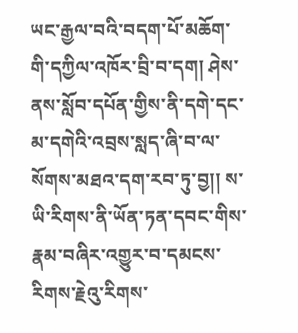ཡང་རྒྱལ་བའི་བདག་པོ་མཆོག་གི་དཀྱིལ་འཁོར་བྲི་བ་དག། ཤེས་ནས་སློབ་དཔོན་གྱིས་ནི་དགེ་དང་མ་དགེའི་འབྲས་སླད་ཞི་བ་ལ་སོགས་མཐའ་དག་རབ་ཏུ་བྱ།། ས་ཡི་རིགས་ནི་ཡོན་ཏན་དབང་གིས་རྣམ་བཞིར་འགྱུར་བ་དམངས་རིགས་རྗེའུ་རིགས་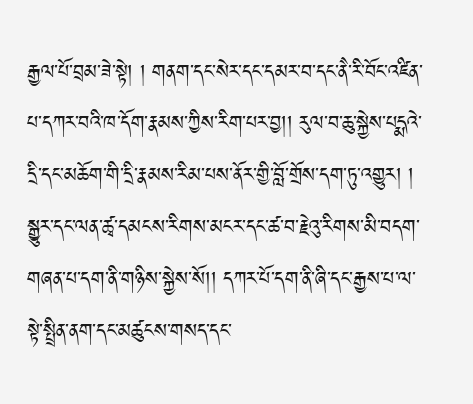རྒྱལ་པོ་བྲམ་ཟེ་སྟེ། ། གནག་དང་སེར་དང་དམར་བ་དང་ནཻ་རི་བོང་འཛིན་པ་དཀར་བའི་ཁ་དོག་རྣམས་ཀྱིས་རིག་པར་བྱ།། རུལ་བ་ཆུ་སྐྱེས་པདྨའེ་དྲི་དང་མཆོག་གི་དྲི་རྣམས་རིམ་པས་ནོར་གྱི་བློ་གྲོས་དག་ཏུ་འགྱུར། ། སྒྱུར་དང་ལན་ཚྭ་དམངས་རིགས་མངར་དང་ཚ་བ་རྗེའུ་རིགས་མི་བདག་གཞན་པ་དག་ནི་གཉིས་སྐྱེས་སོ།། དཀར་པོ་དག་ནི་ཞི་དང་རྒྱས་པ་ལ་སྟེ་སྤྲིན་ནག་དང་མཚུངས་གསད་དང་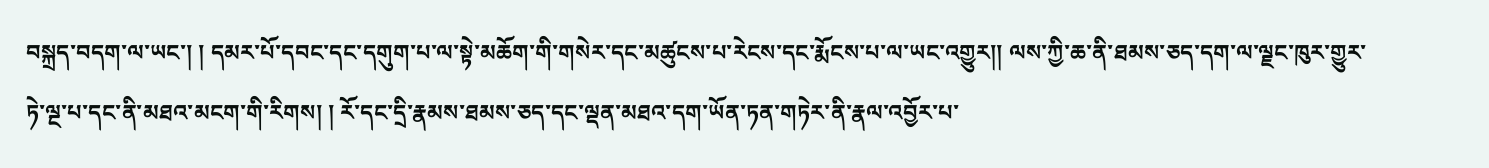བསྐྲད་བདག་ལ་ཡང་། ། དམར་པོ་དབང་དང་དགུག་པ་ལ་སྟེ་མཆོག་གི་གསེར་དང་མཚུངས་པ་རེངས་དང་རྨོངས་པ་ལ་ཡང་འགྱུར།། ལས་ཀྱི་ཆ་ནི་ཐམས་ཅད་དག་ལ་ལྗང་ཁུར་གྱུར་ཏེ་ལྔ་པ་དང་ནི་མཐའ་མངག་གི་རིགས། ། རོ་དང་དྲི་རྣམས་ཐམས་ཅད་དང་ལྡན་མཐའ་དག་ཡོན་ཏན་གཏེར་ནི་རྣལ་འབྱོར་པ་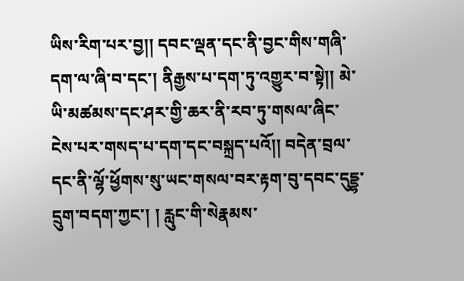ཡིས་རིག་པར་བྱ།། དབང་ལྡན་དང་ནི་བྱང་གིས་གཞི་དག་ལ་ཞི་བ་དང་། ནིརྒྱས་པ་དག་ཏུ་འགྱུར་བ་སྟེ།། མེ་ཡི་མཚམས་དང་ཤར་གྱི་ཆར་ནི་རབ་ཏུ་གསལ་ཞིང་ངེས་པར་གསད་པ་དག་དང་བསྐྲད་པའོ།། བདེན་བྲལ་དང་ནི་ལྷོ་ཕྱོགས་སུ་ཡང་གསལ་བར་རྟག་བུ་དབང་དུདྡྷ་དྲུག་བདག་ཀྱང་། ། རླུང་གི་སེརྣམས་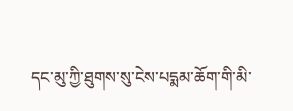དང་མུ་ཀྱི་ཐུགས་སུ་ངེས་པདྨམ་ཆོག་གི་མི་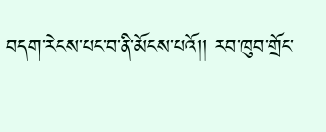བདག་རེངས་པང་བ་ནི་མོངས་པའོ།། རབ་ཁུབ་གྲོང་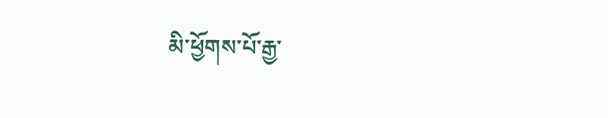མི་ཕྱོགས་པོ་རྒྱ་